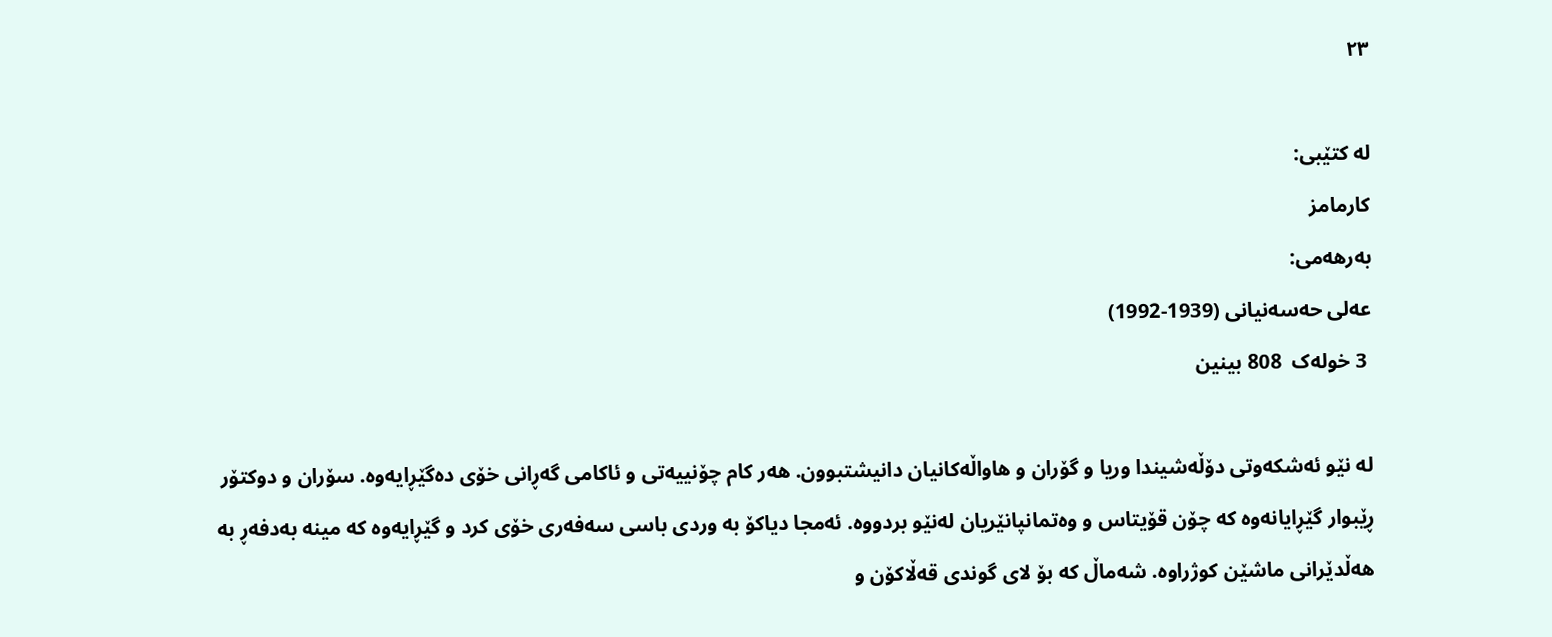٢٣

لە کتێبی:
کارمامز
بەرهەمی:
عەلی حەسەنیانی (1939-1992)
 3 خولەک  808 بینین

لە نێو ئەشکەوتی دۆڵەشیندا وریا و گۆران و هاواڵەکانیان دانیشتبوون. هەر کام چۆنییەتی و ئاکامی گەڕانی خۆی دەگێڕایەوە. سۆران و دوکتۆر ڕێبوار گێڕایانەوە کە چۆن قۆیتاس و وەتمانپانێریان لەنێو بردووە. ئەمجا دیاکۆ بە وردی باسی سەفەری خۆی کرد و گێڕایەوە کە مینە بەدفەڕ بە هەڵدێرانی ماشێن کوژراوە. شەماڵ کە بۆ لای گوندی قەڵاکۆن و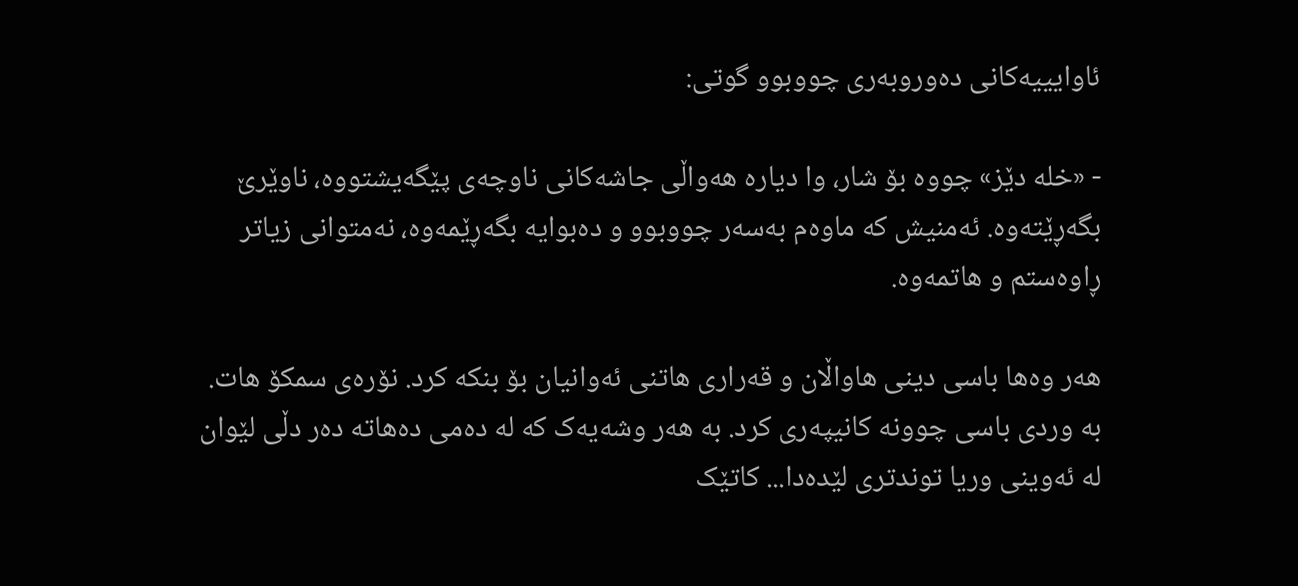ئاوایییەکانی دەوروبەری چووبوو گوتی:

- «خلە دێز» چووە بۆ شار، وا دیارە هەواڵی جاشەکانی ناوچەی پێگەیشتووە، ناوێرێ بگەڕێتەوە. ئەمنیش کە ماوەم بەسەر چووبوو و دەبوایە بگەڕێمەوە، نەمتوانی زیاتر ڕاوەستم و هاتمەوە.

هەر وەها باسی دینی هاواڵان و قەراری هاتنی ئەوانیان بۆ بنکە کرد. نۆرەی سمکۆ هات. بە وردی باسی چوونە کانیپەری کرد. بە هەر وشەیەک کە لە دەمی دەهاتە دەر دڵی لێوان لە ئەوینی وریا توندتری لێدەدا... کاتێک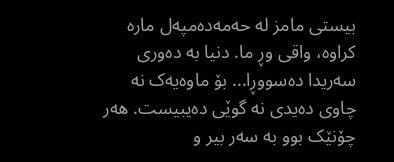بیستی مامز لە حەمەدەمپەل مارە کراوە، واقی وڕ ما. دنیا بە دەوری سەریدا دەسووڕا... بۆ ماوەیەک نە چاوی دەیدی نە گوێی دەیبیست. هەر چۆنێک بوو بە سەر بیر و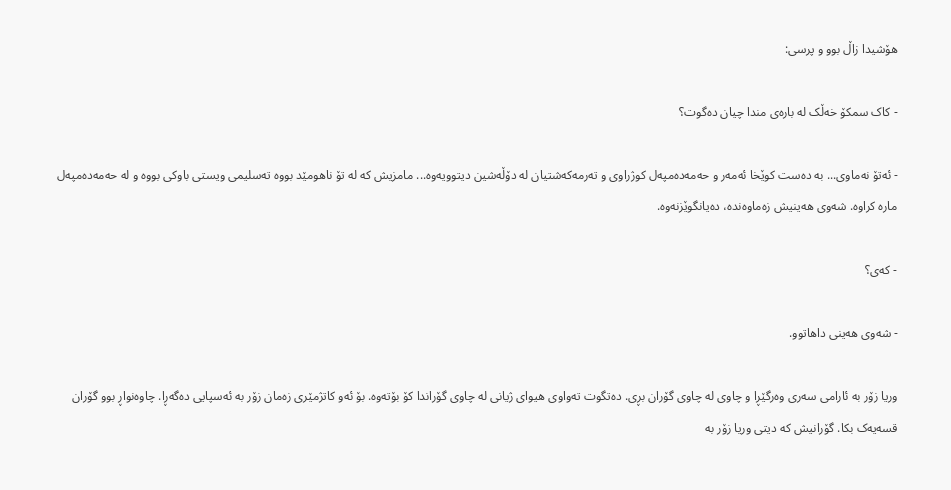هۆشیدا زاڵ بوو و پرسی:

- کاک سمکۆ خەڵک لە بارەی مندا چیان دەگوت؟

- ئەتۆ نەماوی... بە دەست کوێخا ئەمەر و حەمەدەمپەل کوژراوی و تەرمەکەشتیان لە دۆڵەشین دیتوویەوە... مامزیش کە لە تۆ ناهومێد بووە تەسلیمی ویستی باوکی بووە و لە حەمەدەمپەل مارە کراوە. شەوی هەینیش زەماوەندە، دەیانگوێزنەوە.

- کەی؟

- شەوی هەینی داهاتوو.

وریا زۆر بە ئارامی سەری وەرگێڕا و چاوی لە چاوی گۆران بڕی. دەتگوت تەواوی هیوای ژیانی لە چاوی گۆراندا کۆ بۆتەوە. بۆ ئەو کاتژمێری زەمان زۆر بە ئەسپایی دەگەڕا. چاوەنواڕ بوو گۆران قسەیەک بکا. گۆرانیش کە دیتی وریا زۆر بە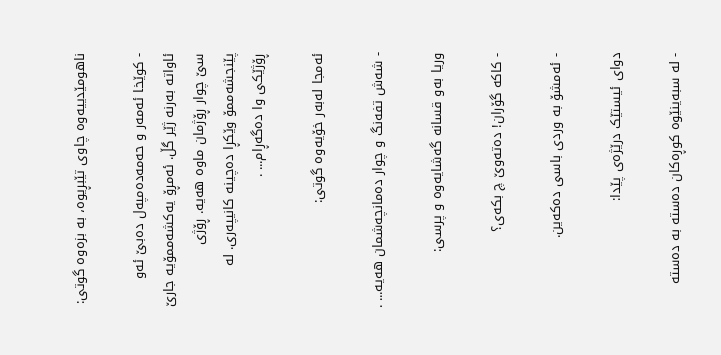ناهومێدییەوە چاوی تێبڕیوە، بە بزەوە گوتی:

- کوێخا ئەمەر و حەمەدەمپەل دەبێ ئەو ئاواتە بەرنە ژێر گڵ. ئەمڕۆ یەکشەممۆیە جارێ سێ چوار ڕۆژمان ماوە هەیە. ڕۆژی پێنجشەممۆ وێکڕا دەچینە کانیپەری. لە ڕۆژێکی وا دەگەڕام... .

ئەمجا لەبەر خۆیەوە گوتی:

- شەش تفەنگ و چوار دەمانچەشمان هەیە... .

وریا بەو قسانە گەشایەوە و پرسی:

- کاکە گۆران! دەتەوێ چ بکەی؟

- ئەمشۆ بە وردی باسی دەکەین.

دوای ئیستێک درێژەی پێدا:

- لە سبەینێوە کوڕەکان دەستە بە دەستە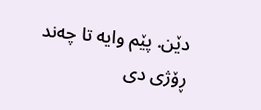دێن. پێم وایە تا چەند ڕۆژی دی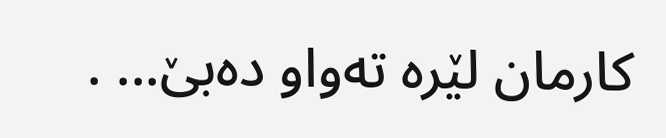کارمان لێرە تەواو دەبێ... .